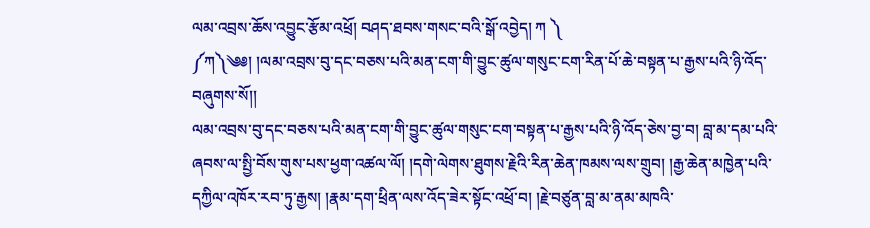ལམ་འབྲས་ཆོས་འབྱུང་རྩོམ་འཕྲོ། བཤད་ཐབས་གསང་བའི་སྒོ་འབྱེད། ཀ ༽
༼ཀ༽༄༅། །ལམ་འབྲས་བུ་དང་བཅས་པའི་མན་ངག་གི་བྱུང་ཚུལ་གསུང་ངག་རིན་པོ་ཆེ་བསྟན་པ་རྒྱས་པའི་ཉི་འོད་བཞུགས་སོ།།
ལམ་འབྲས་བུ་དང་བཅས་པའི་མན་ངག་གི་བྱུང་ཚུལ་གསུང་ངག་བསྟན་པ་རྒྱས་པའི་ཉི་འོད་ཅེས་བྱ་བ། བླ་མ་དམ་པའི་ཞབས་ལ་སྤྱི་བོས་གུས་པས་ཕྱག་འཚལ་ལོ། །དགེ་ལེགས་ཐུགས་རྗེའི་རིན་ཆེན་ཁམས་ལས་གྲུབ། །རྒྱ་ཆེན་མཁྱེན་པའི་དཀྱིལ་འཁོར་རབ་ཏུ་རྒྱས། །རྣམ་དག་ཕྲིན་ལས་འོད་ཟེར་སྟོང་འཕྲོ་བ། །རྗེ་བཙུན་བླ་མ་ནམ་མཁའི་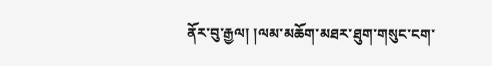ནོར་བུ་རྒྱལ། །ལམ་མཆོག་མཐར་ཐུག་གསུང་ངག་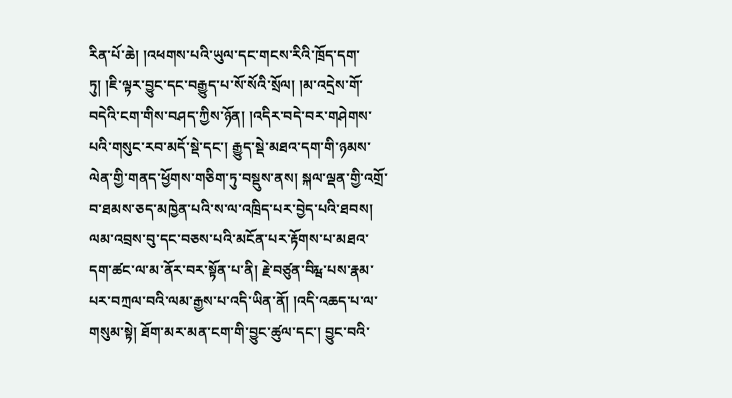རིན་པོ་ཆེ། །འཕགས་པའི་ཡུལ་དང་གངས་རིའི་ཁྲོད་དག་ཏུ། །ཇི་ལྟར་བྱུང་དང་བརྒྱུད་པ་སོ་སོའི་སྲོལ། །མ་འདྲེས་གོ་བདེའི་ངག་གིས་བཤད་ཀྱིས་ཉོན། །འདིར་བདེ་བར་གཤེགས་པའི་གསུང་རབ་མདོ་སྡེ་དང་། རྒྱུད་སྡེ་མཐའ་དག་གི་ཉམས་ལེན་གྱི་གནད་ཕྱོགས་གཅིག་ཏུ་བསྡུས་ནས། སྐལ་ལྡན་གྱི་འགྲོ་བ་ཐམས་ཅད་མཁྱེན་པའི་ས་ལ་འཁྲིད་པར་བྱེད་པའི་ཐབས། ལམ་འབྲས་བུ་དང་བཅས་པའི་མངོན་པར་རྟོགས་པ་མཐའ་དག་ཚང་ལ་མ་ནོར་བར་སྟོན་པ་ནི། རྗེ་བཙུན་བིརྺ་པས་རྣམ་པར་བཀྲལ་བའི་ལམ་རྒྱས་པ་འདི་ཡིན་ནོ། །འདི་འཆད་པ་ལ་གསུམ་སྟེ། ཐོག་མར་མན་ངག་གི་བྱུང་ཚུལ་དང་། བྱུང་བའི་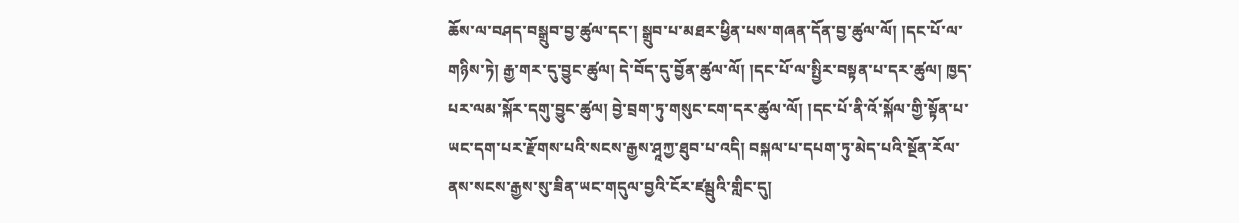ཆོས་ལ་བཤད་བསྒྲུབ་བྱ་ཚུལ་དང་། སྒྲུབ་པ་མཐར་ཕྱིན་པས་གཞན་དོན་བྱ་ཚུལ་ལོ། །དང་པོ་ལ་གཉིས་ཏེ། རྒྱ་གར་དུ་བྱུང་ཚུལ། དེ་བོད་དུ་བྱོན་ཚུལ་ལོ། །དང་པོ་ལ་སྤྱིར་བསྟན་པ་དར་ཚུལ། ཁྱད་པར་ལམ་སྐོར་དགུ་བྱུང་ཚུལ། བྱེ་བྲག་ཏུ་གསུང་ངག་དར་ཚུལ་ལོ། །དང་པོ་ནི་འོ་སྐོལ་གྱི་སྟོན་པ་ཡང་དག་པར་རྫོགས་པའི་སངས་རྒྱས་ཤཱཀྱ་ཐུབ་པ་འདི། བསྐལ་པ་དཔག་ཏུ་མེད་པའི་སྔོན་རོལ་ནས་སངས་རྒྱས་སུ་ཟིན་ཡང་གདུལ་བྱའི་ངོར་ཛམྦུའི་གླིང་དུ།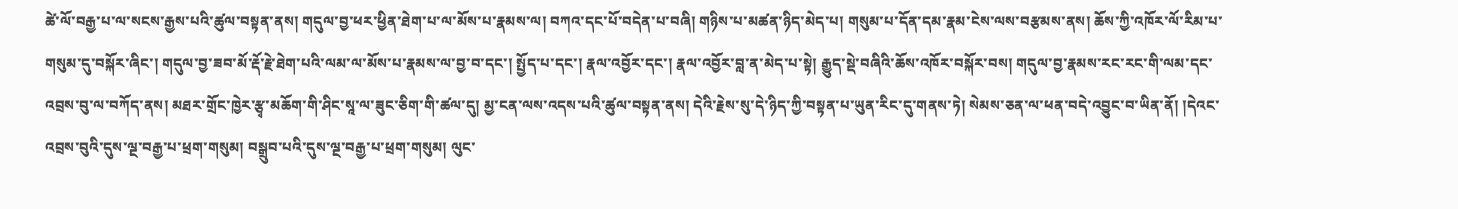ཚེ་ལོ་བརྒྱ་པ་ལ་སངས་རྒྱས་པའི་ཚུལ་བསྟན་ནས། གདུལ་བྱ་ཕར་ཕྱིན་ཐེག་པ་ལ་མོས་པ་རྣམས་ལ། བཀའ་དང་པོ་བདེན་པ་བཞི། གཉིས་པ་མཚན་ཉིད་མེད་པ། གསུམ་པ་དོན་དམ་རྣམ་ངེས་ལས་བརྩམས་ནས། ཆོས་ཀྱི་འཁོར་ལོ་རིམ་པ་གསུམ་དུ་བསྐོར་ཞིང་། གདུལ་བྱ་ཟབ་མོ་རྡོ་རྗེ་ཐེག་པའི་ལམ་ལ་མོས་པ་རྣམས་ལ་བྱ་བ་དང་། སྤྱོད་པ་དང་། རྣལ་འབྱོར་དང་། རྣལ་འབྱོར་བླ་ན་མེད་པ་སྟེ། རྒྱུད་སྡེ་བཞིའི་ཆོས་འཁོར་བསྐོར་བས། གདུལ་བྱ་རྣམས་རང་རང་གི་ལམ་དང་འབྲས་བུ་ལ་བཀོད་ནས། མཐར་གྲོང་ཁྱེར་རྩྭ་མཆོག་གི་ཤིང་སཱ་ལ་ཟུང་ཅིག་གི་ཚལ་དུ། མྱ་ངན་ལས་འདས་པའི་ཚུལ་བསྟན་ནས། དེའི་རྗེས་སུ་དེ་ཉིད་ཀྱི་བསྟན་པ་ཡུན་རིང་དུ་གནས་ཏེ། སེམས་ཅན་ལ་ཕན་བདེ་འབྱུང་བ་ཡིན་ནོ། །དེའང་འབྲས་བུའི་དུས་ལྔ་བརྒྱ་པ་ཕྲག་གསུམ། བསྒྲུབ་པའི་དུས་ལྔ་བརྒྱ་པ་ཕྲག་གསུམ། ལུང་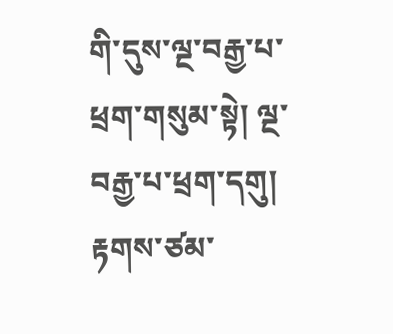གི་དུས་ལྔ་བརྒྱ་པ་ཕྲག་གསུམ་སྟེ། ལྔ་བརྒྱ་པ་ཕྲག་དགུ། རྟགས་ཙམ་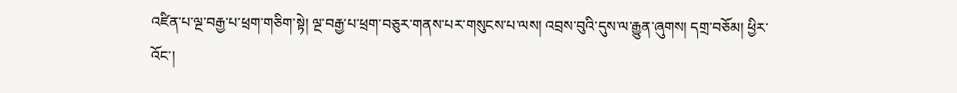འཛིན་པ་ལྔ་བརྒྱ་པ་ཕྲག་གཅིག་སྟེ། ལྔ་བརྒྱ་པ་ཕྲག་བཅུར་གནས་པར་གསུངས་པ་ལས། འབྲས་བུའི་དུས་ལ་རྒྱུན་ཞུགས། དགྲ་བཅོམ། ཕྱིར་འོང་།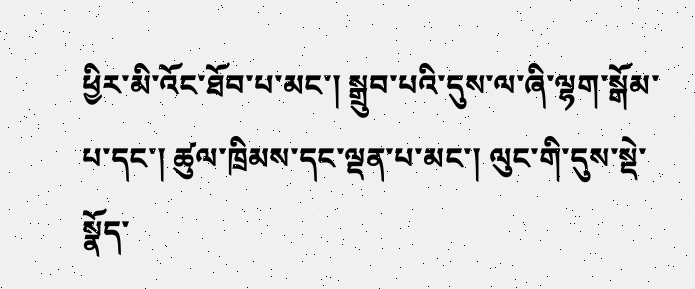ཕྱིར་མི་འོང་ཐོབ་པ་མང་། སྒྲུབ་པའི་དུས་ལ་ཞི་ལྷག་སྒོམ་པ་དང་། ཚུལ་ཁྲིམས་དང་ལྡན་པ་མང་། ལུང་གི་དུས་སྡེ་སྣོད་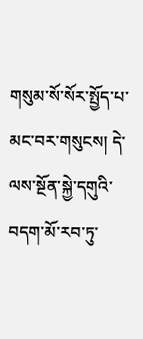གསུམ་སོ་སོར་སྤྱོད་པ་མང་བར་གསུངས། དེ་ལས་སྔོན་སྐྱེ་དགུའི་བདག་མོ་རབ་ཏུ་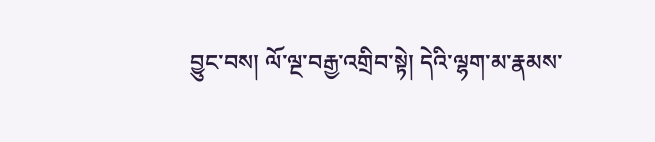བྱུང་བས། ལོ་ལྔ་བརྒྱ་འགྲིབ་སྟེ། དེའི་ལྷག་མ་རྣམས་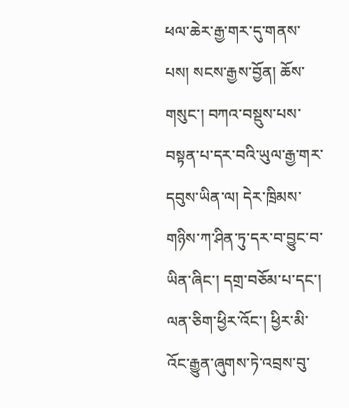ཕལ་ཆེར་རྒྱ་གར་དུ་གནས་པས། སངས་རྒྱས་བྱོན། ཆོས་གསུང་། བཀའ་བསྡུས་པས་བསྟན་པ་དར་བའི་ཡུལ་རྒྱ་གར་དབུས་ཡིན་ལ། དེར་ཁྲིམས་གཉིས་ཀ་ཤིན་ཏུ་དར་བ་བྱུང་བ་ཡིན་ཞིང་། དགྲ་བཅོམ་པ་དང་། ལན་ཅིག་ཕྱིར་འོང་། ཕྱིར་མི་འོང་རྒྱུན་ཞུགས་ཏེ་འབྲས་བུ་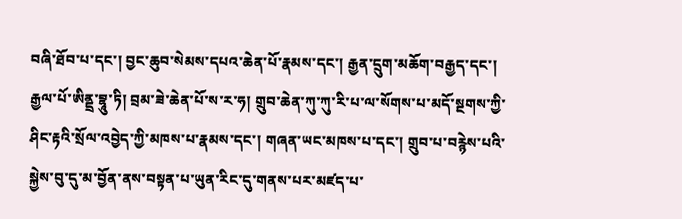བཞི་ཐོབ་པ་དང་། བྱང་ཆུབ་སེམས་དཔའ་ཆེན་པོ་རྣམས་དང་། རྒྱན་དྲུག་མཆོག་བརྒྱད་དང་། རྒྱལ་པོ་ཨིནྡྲ་བྷཱུ་ཏི། བྲམ་ཟེ་ཆེན་པོ་ས་ར་ཧ། གྲུབ་ཆེན་ཀུ་ཀུ་རི་པ་ལ་སོགས་པ་མདོ་སྔགས་ཀྱི་ཤིང་རྟའི་སྲོལ་འབྱེད་ཀྱི་མཁས་པ་རྣམས་དང་། གཞན་ཡང་མཁས་པ་དང་། གྲུབ་པ་བརྙེས་པའི་སྐྱེས་བུ་དུ་མ་བྱོན་ནས་བསྟན་པ་ཡུན་རིང་དུ་གནས་པར་མཛད་པ་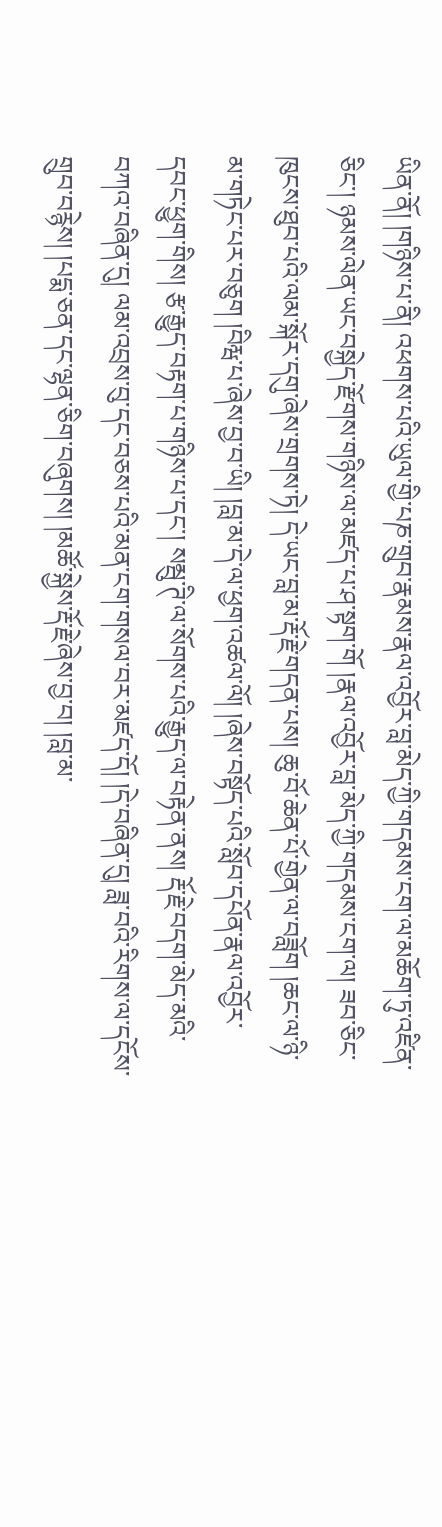ཡིན་ནོ། །གཉིས་པ་ནི། འཕགས་པའི་ཡུལ་གྱི་པཎ་གྲུབ་རྣམས་རྣལ་འབྱོར་བླ་མེད་ཀྱི་གདམས་ངག་ལ་མཆོག་ཏུ་འཛིན་ཅིང་། ཉམས་ལེན་ཡང་བསྐྱེད་རྫོགས་གཉིས་ལ་མཛད་པ་ཤ་སྟག་གོ །རྣལ་འབྱོར་བླ་མེད་ཀྱི་གདམས་ངག་ལ། ཟབ་ཅིང་ཁུངས་ཐུབ་པའི་ལམ་སྐོར་དགུ་ཞེས་གྲགས་ཏེ། དེ་ཡང་བླ་མ་རྡོ་རྗེ་གདན་པས། ཆུ་བོ་ཆེན་པོ་གྱེན་ལ་བཟློག །ཆང་ལ་ཉི་མ་གཏེང་པར་བཅུག །བིརྺ་པ་ཞེས་བྱ་བ་ཡི། །བླ་མ་དེ་ལ་ཕྱག་འཚལ་ལོ། །ཞེས་བསྟོད་པའི་སློབ་དཔོན་རྣལ་འབྱོར་དབང་ཕྱུག་གིས། རྩ་རྒྱུད་བརྟག་པ་གཉིས་པ་དང་། སམྦུ་ཊི་ལ་སོགས་པའི་རྒྱུད་ལ་བརྟེན་ནས། རྡོ་རྗེ་བདག་མེད་མའི་བཀའ་བཞིན་དུ། ལམ་འབྲས་བུ་དང་བཅས་པའི་མན་ངག་གསལ་བར་མཛད་དོ། །དེ་བཞིན་དུ། ཟླ་བའི་རིགས་ལ་དངོས་གྲུབ་བརྙེས། །པདྨ་ཅན་དང་ལྷན་ཅིག་བཞུགས། །མཚོ་སྐྱེས་རྡོ་རྗེ་ཞེས་བྱ་བ། །བླ་མ་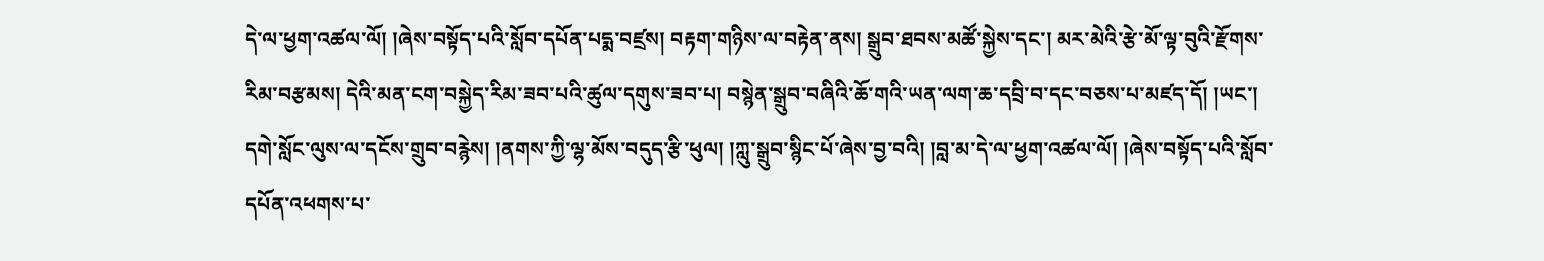དེ་ལ་ཕྱག་འཚལ་ལོ། །ཞེས་བསྟོད་པའི་སློབ་དཔོན་པདྨ་བཛྲས། བརྟག་གཉིས་ལ་བརྟེན་ནས། སྒྲུབ་ཐབས་མཚོ་སྐྱེས་དང་། མར་མེའི་རྩེ་མོ་ལྟ་བུའི་རྫོགས་རིམ་བརྩམས། དེའི་མན་ངག་བསྐྱེད་རིམ་ཟབ་པའི་ཚུལ་དགུས་ཟབ་པ། བསྙེན་སྒྲུབ་བཞིའི་ཆོ་གའི་ཡན་ལག་ཆ་དབྲི་བ་དང་བཅས་པ་མཛད་དོ། །ཡང་། དགེ་སློང་ལུས་ལ་དངོས་གྲུབ་བརྙེས། །ནགས་ཀྱི་ལྷ་མོས་བདུད་རྩི་ཕུལ། །ཀླུ་སྒྲུབ་སྙིང་པོ་ཞེས་བྱ་བའི། །བླ་མ་དེ་ལ་ཕྱག་འཚལ་ལོ། །ཞེས་བསྟོད་པའི་སློབ་དཔོན་འཕགས་པ་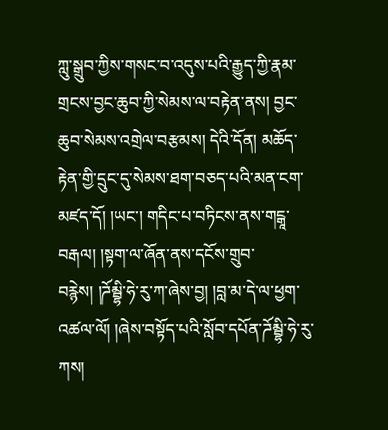ཀླུ་སྒྲུབ་ཀྱིས་གསང་བ་འདུས་པའི་རྒྱུད་ཀྱི་རྣམ་གྲངས་བྱང་ཆུབ་ཀྱི་སེམས་ལ་བརྟེན་ནས། བྱང་ཆུབ་སེམས་འགྲེལ་བརྩམས། དེའི་དོན། མཆོད་རྟེན་གྱི་དྲུང་དུ་སེམས་ཐག་བཅད་པའི་མན་ངག་མཛད་དོ། །ཡང་། གདིང་པ་བཏིངས་ནས་གངྒཱ་བརྒལ། །སྟག་ལ་ཞོན་ནས་དངོས་གྲུབ་བརྙེས། །ཌོམྦྷི་ཧེ་རུ་ཀ་ཞེས་བྱ། །བླ་མ་དེ་ལ་ཕྱག་འཚལ་ལོ། །ཞེས་བསྟོད་པའི་སློབ་དཔོན་ཌོམྦྷི་ཧེ་རུ་ཀས།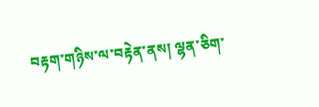བརྟག་གཉིས་ལ་བརྟེན་ནས། ལྷན་ཅིག་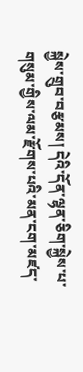སྐྱེས་གྲུབ་བརྩམས། དེའི་དོན་ལྷན་ཅིག་སྐྱེས་པ་གསུམ་གྱིས་ལམ་རྫོགས་པའི་མན་ངག་མཛད་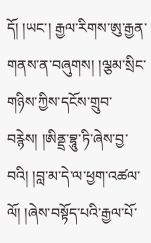དོ། །ཡང་། རྒྱལ་རིགས་ཨུ་རྒྱན་གནས་ན་བཞུགས། །ལྕམ་སྲིང་གཉིས་ཀྱིས་དངོས་གྲུབ་བརྙེས། །ཨིནྡྲ་བྷཱུ་ཏི་ཞེས་བྱ་བའི། །བླ་མ་དེ་ལ་ཕྱག་འཚལ་ལོ། །ཞེས་བསྟོད་པའི་རྒྱལ་པོ་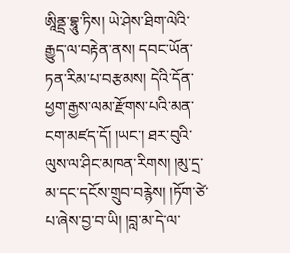ཨཱིནྡྲ་བྷཱུ་ཏིས། ཡེ་ཤེས་ཐིག་ལེའི་རྒྱུད་ལ་བརྟེན་ནས། དབང་ཡོན་ཏན་རིམ་པ་བརྩམས། དེའི་དོན་ཕྱག་རྒྱས་ལམ་རྫོགས་པའི་མན་ངག་མཛད་དོ། །ཡང་། ཐར་བུའི་ལུས་ལ་ཤིང་མཁན་རིགས། །མུ་དྲ་མ་དང་དངོས་གྲུབ་བརྙེས། །ཏོག་ཙེ་པ་ཞེས་བྱ་བ་ཡི། །བླ་མ་དེ་ལ་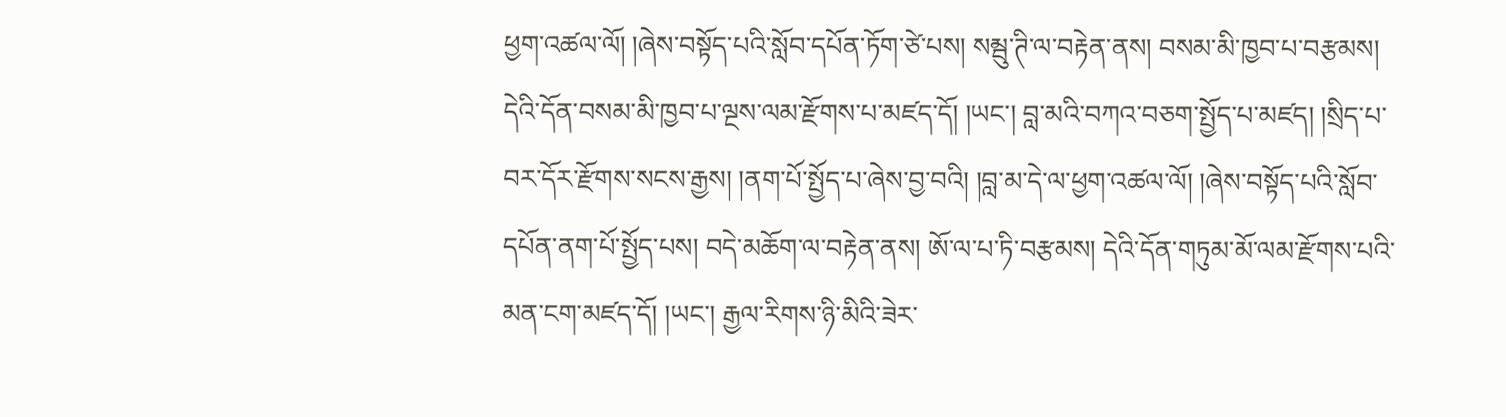ཕྱག་འཚལ་ལོ། །ཞེས་བསྟོད་པའི་སློབ་དཔོན་ཏོག་ཙེ་པས། སམྦུ་ཊི་ལ་བརྟེན་ནས། བསམ་མི་ཁྱབ་པ་བརྩམས། དེའི་དོན་བསམ་མི་ཁྱབ་པ་ལྔས་ལམ་རྫོགས་པ་མཛད་དོ། །ཡང་། བླ་མའི་བཀའ་བཅག་སྤྱོད་པ་མཛད། །སྲིད་པ་བར་དོར་རྫོགས་སངས་རྒྱས། །ནག་པོ་སྤྱོད་པ་ཞེས་བྱ་བའི། །བླ་མ་དེ་ལ་ཕྱག་འཚལ་ལོ། །ཞེས་བསྟོད་པའི་སློབ་དཔོན་ནག་པོ་སྤྱོད་པས། བདེ་མཆོག་ལ་བརྟེན་ནས། ཨོ་ལ་པ་ཏི་བརྩམས། དེའི་དོན་གཏུམ་མོ་ལམ་རྫོགས་པའི་མན་ངག་མཛད་དོ། །ཡང་། རྒྱལ་རིགས་ཉི་མིའི་ཟེར་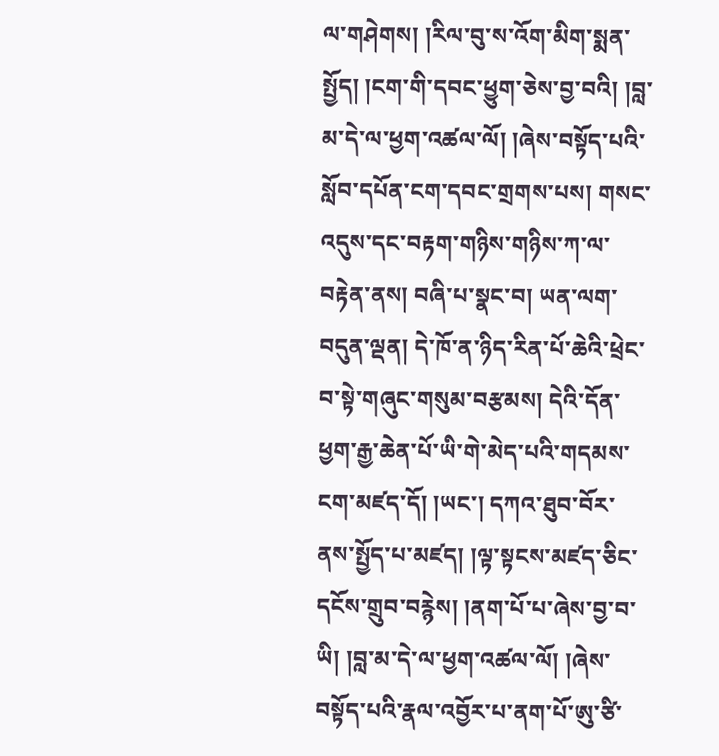ལ་གཤེགས། །རིལ་བུ་ས་འོག་མིག་སྨན་སྤྱོད། །ངག་གི་དབང་ཕྱུག་ཅེས་བྱ་བའི། །བླ་མ་དེ་ལ་ཕྱག་འཚལ་ལོ། །ཞེས་བསྟོད་པའི་སློབ་དཔོན་ངག་དབང་གྲགས་པས། གསང་འདུས་དང་བརྟག་གཉིས་གཉིས་ཀ་ལ་བརྟེན་ནས། བཞི་པ་སྣང་བ། ཡན་ལག་བདུན་ལྡན། དེ་ཁོ་ན་ཉིད་རིན་པོ་ཆེའི་ཕྲེང་བ་སྟེ་གཞུང་གསུམ་བརྩམས། དེའི་དོན་ཕྱག་རྒྱ་ཆེན་པོ་ཡི་གེ་མེད་པའི་གདམས་ངག་མཛད་དོ། །ཡང་། དཀའ་ཐུབ་བོར་ནས་སྤྱོད་པ་མཛད། །ལྟ་སྟངས་མཛད་ཅིང་དངོས་གྲུབ་བརྙེས། །ནག་པོ་པ་ཞེས་བྱ་བ་ཡི། །བླ་མ་དེ་ལ་ཕྱག་འཚལ་ལོ། །ཞེས་བསྟོད་པའི་རྣལ་འབྱོར་པ་ནག་པོ་ཨུ་ཙི་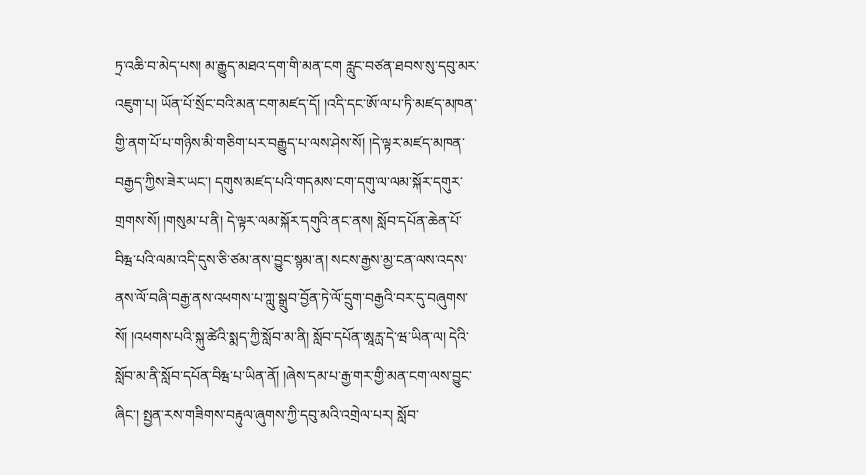ཏྲ་འཆི་བ་མེད་པས། མ་རྒྱུད་མཐའ་དག་གི་མན་ངག རླུང་བཙན་ཐབས་སུ་དབུ་མར་འཇུག་པ། ཡོན་པོ་སྲོང་བའི་མན་ངག་མཛད་དོ། །འདི་དང་ཨོ་ལ་པ་ཏི་མཛད་མཁན་གྱི་ནག་པོ་པ་གཉིས་མི་གཅིག་པར་བརྒྱུད་པ་ལས་ཤེས་སོ། །དེ་ལྟར་མཛད་མཁན་བརྒྱད་ཀྱིས་ཟེར་ཡང་། དགུས་མཛད་པའི་གདམས་ངག་དགུ་ལ་ལམ་སྐོར་དགུར་གྲགས་སོ། །གསུམ་པ་ནི། དེ་ལྟར་ལམ་སྐོར་དགུའི་ནང་ནས། སློབ་དཔོན་ཆེན་པོ་བིརྺ་པའི་ལམ་འདི་དུས་ཅི་ཙམ་ནས་བྱུང་སྙམ་ན། སངས་རྒྱས་མྱ་ངན་ལས་འདས་ནས་ལོ་བཞི་བརྒྱ་ནས་འཕགས་པ་ཀླུ་སྒྲུབ་བྱོན་ཏེ་ལོ་དྲུག་བརྒྱའི་བར་དུ་བཞུགས་སོ། །འཕགས་པའི་སྐུ་ཚེའི་སྨད་ཀྱི་སློབ་མ་ནི། སློབ་དཔོན་ཨཱརྻ་དེ་ཝ་ཡིན་ལ། དེའི་སློབ་མ་ནི་སློབ་དཔོན་བིརྺ་པ་ཡིན་ནོ། །ཞེས་དམ་པ་རྒྱ་གར་གྱི་མན་ངག་ལས་བྱུང་ཞིང་། སྤྱན་རས་གཟིགས་བརྟུལ་ཞུགས་ཀྱི་དབུ་མའི་འགྲེལ་པར། སློབ་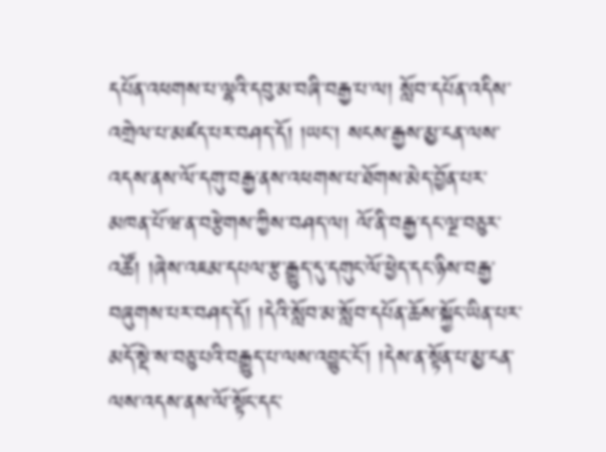དཔོན་འཕགས་པ་ལྷའི་དབུ་མ་བཞི་བརྒྱ་པ་ལ། སློབ་དཔོན་འདིས་འགྲེལ་པ་མཛད་པར་བཤད་དོ། །ཡང་། སངས་རྒྱས་མྱ་ངན་ལས་འདས་ནས་ལོ་དགུ་བརྒྱ་ནས་འཕགས་པ་ཐོགས་མེད་བྱོན་པར་མཁན་པོ་ཝ་ན་བརྩེགས་ཀྱིས་བཤད་ལ། ལོ་ནི་བརྒྱ་དང་ལྔ་བཅུར་འཚོ། །ཞེས་འཇམ་དཔལ་རྩ་རྒྱུད་དུ་དགུང་ལོ་ཕྱེད་དང་ཉིས་བརྒྱ་བཞུགས་པར་བཤད་དོ། །དེའི་སློབ་མ་སློབ་དཔོན་ཆོས་སྐྱོང་ཡིན་པར་མདོ་སྡེ་ས་བཅུ་པའི་བརྒྱུད་པ་ལས་འབྱུང་ངོ་། །དེས་ན་སྟོན་པ་མྱ་ངན་ལས་འདས་ནས་ལོ་སྟོང་དང་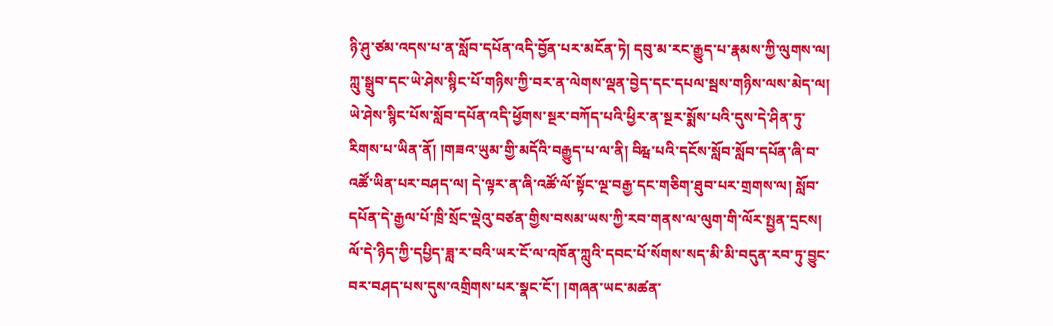ཉི་ཤུ་ཙམ་འདས་པ་ན་སློབ་དཔོན་འདི་བྱོན་པར་མངོན་ཏེ། དབུ་མ་རང་རྒྱུད་པ་རྣམས་ཀྱི་ལུགས་ལ། ཀླུ་སྒྲུབ་དང་ཡེ་ཤེས་སྙིང་པོ་གཉིས་ཀྱི་བར་ན་ལེགས་ལྡན་བྱེད་དང་དཔལ་སྦས་གཉིས་ལས་མེད་ལ། ཡེ་ཤེས་སྙིང་པོས་སློབ་དཔོན་འདི་ཕྱོགས་སྔར་བཀོད་པའི་ཕྱིར་ན་སྔར་སྨོས་པའི་དུས་དེ་ཤིན་ཏུ་རིགས་པ་ཡིན་ནོ། །གཟའ་ཡུམ་གྱི་མདོའི་བརྒྱུད་པ་ལ་ནི། བིརྺ་པའི་དངོས་སློབ་སློབ་དཔོན་ཞི་བ་འཚོ་ཡིན་པར་བཤད་ལ། དེ་ལྟར་ན་ཞི་འཚོ་ལོ་སྟོང་ལྔ་བརྒྱ་དང་གཅིག་ཐུབ་པར་གྲགས་ལ། སློབ་དཔོན་དེ་རྒྱལ་པོ་ཁྲི་སྲོང་ལྡེའུ་བཙན་གྱིས་བསམ་ཡས་ཀྱི་རབ་གནས་ལ་ལུག་གི་ལོར་སྤྱན་དྲངས། ལོ་དེ་ཉིད་ཀྱི་དཔྱིད་ཟླ་ར་བའི་ཡར་ངོ་ལ་འཁོན་ཀླུའི་དབང་པོ་སོགས་སད་མི་མི་བདུན་རབ་ཏུ་བྱུང་བར་བཤད་པས་དུས་འགྲིགས་པར་སྣང་ངོ་། །གཞན་ཡང་མཚན་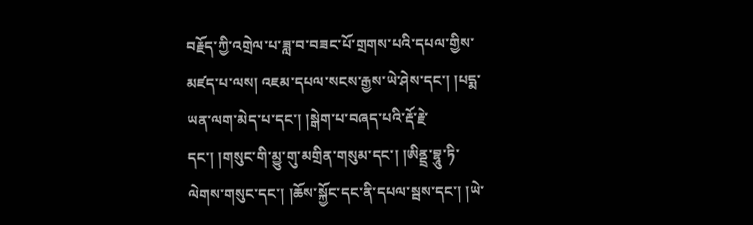བརྗོད་ཀྱི་འགྲེལ་པ་ཟླ་བ་བཟང་པོ་གྲགས་པའི་དཔལ་གྱིས་མཛད་པ་ལས། འཇམ་དཔལ་སངས་རྒྱས་ཡེ་ཤེས་དང་། །པདྨ་ཡན་ལག་མེད་པ་དང་། །སྒེག་པ་བཞད་པའི་རྡོ་རྗེ་དང་། །གསུང་གི་མྱུ་གུ་མགྲིན་གསུམ་དང་། །ཨིནྡྲ་བྷཱུ་ཏི་ལེགས་གསུང་དང་། །ཆོས་སྐྱོང་དང་ནི་དཔལ་སྦས་དང་། །ཡེ་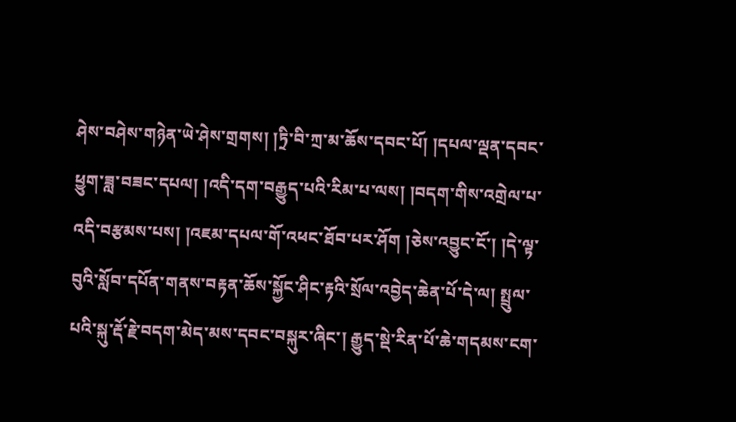ཤེས་བཤེས་གཉེན་ཡེ་ཤེས་གྲགས། །ཏྲི་བི་ཀྲ་མ་ཆོས་དབང་པོ། །དཔལ་ལྡན་དབང་ཕྱུག་ཟླ་བཟང་དཔལ། །འདི་དག་བརྒྱུད་པའི་རིམ་པ་ལས། །བདག་གིས་འགྲེལ་པ་འདི་བརྩམས་པས། །འཇམ་དཔལ་གོ་འཕང་ཐོབ་པར་ཤོག །ཅེས་འབྱུང་ངོ་། །དེ་ལྟ་བུའི་སློབ་དཔོན་གནས་བརྟན་ཆོས་སྐྱོང་ཤིང་རྟའི་སྲོལ་འབྱེད་ཆེན་པོ་དེ་ལ། སྤྲུལ་པའི་སྐུ་རྡོ་རྗེ་བདག་མེད་མས་དབང་བསྐུར་ཞིང་། རྒྱུད་སྡེ་རིན་པོ་ཆེ་གདམས་ངག་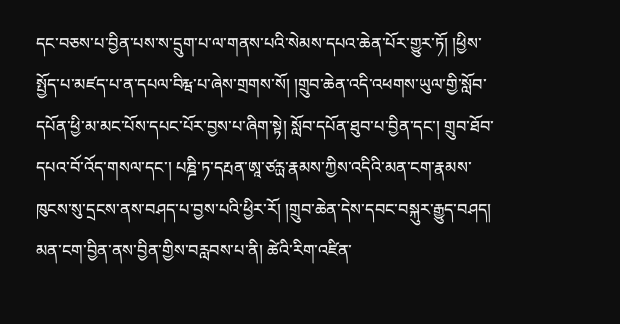དང་བཅས་པ་བྱིན་པས་ས་དྲུག་པ་ལ་གནས་པའི་སེམས་དཔའ་ཆེན་པོར་གྱུར་ཏོ། །ཕྱིས་སྤྱོད་པ་མཛད་པ་ན་དཔལ་བིརྺ་པ་ཞེས་གྲགས་སོ། །གྲུབ་ཆེན་འདི་འཕགས་ཡུལ་གྱི་སློབ་དཔོན་ཕྱི་མ་མང་པོས་དཔང་པོར་བྱས་པ་ཞིག་སྟེ། སློབ་དཔོན་ཐུབ་པ་བྱིན་དང་། གྲུབ་ཐོབ་དཔའ་བོ་འོད་གསལ་དང་། པཎྜི་ཏ་དརྤན་ཨཱ་ཙརྻ་རྣམས་ཀྱིས་འདིའི་མན་ངག་རྣམས་ཁུངས་སུ་དྲངས་ནས་བཤད་པ་བྱས་པའི་ཕྱིར་རོ། །གྲུབ་ཆེན་དེས་དབང་བསྐུར་རྒྱུད་བཤད། མན་ངག་བྱིན་ནས་བྱིན་གྱིས་བརླབས་པ་ནི། ཚེའི་རིག་འཛིན་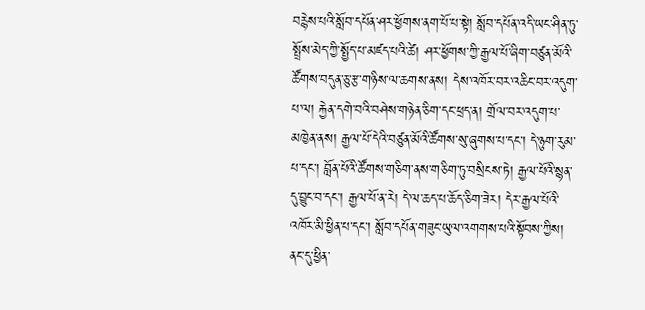བརྙེས་པའི་སློབ་དཔོན་ཤར་ཕྱོགས་ནག་པོ་པ་སྟེ། སློབ་དཔོན་འདི་ཡང་ཤིན་ཏུ་སྤྲོས་མེད་ཀྱི་སྤྱོད་པ་མཛད་པའི་ཚེ། ཤར་ཕྱོགས་ཀྱི་རྒྱལ་པོ་ཞིག་བཙུན་མོའི་ཚོགས་བདུན་ཅུ་རྩ་གཉིས་ལ་ཆགས་ནས། དེས་འཁོར་བར་འཆིང་བར་འདུག་པ་ལ། རྐྱེན་དགེ་བའི་བཤེས་གཉེན་ཅིག་དང་ཕྲད་ན། གྲོལ་བར་འདུག་པ་མཁྱེན་ནས། རྒྱལ་པོ་དེའི་བཙུན་མོའི་ཚོགས་སུ་ཞུགས་པ་དང་། དེ་ཉུག་རུམ་པ་དང་། བློན་པོའི་ཚོགས་གཅིག་ནས་གཅིག་ཏུ་བསྲིངས་ཏེ། རྒྱལ་པོའི་སྙན་དུ་བྱུང་བ་དང་། རྒྱལ་པོ་ན་རེ། དེ་ལ་ཆད་པ་ཆོད་ཅིག་ཟེར། དེར་རྒྱལ་པོའི་འཁོར་མི་ཕྱིན་པ་དང་། སློབ་དཔོན་གཟུང་ཡུལ་འགགས་པའི་སྟོབས་ཀྱིས། ནང་དུ་ཕྱིན་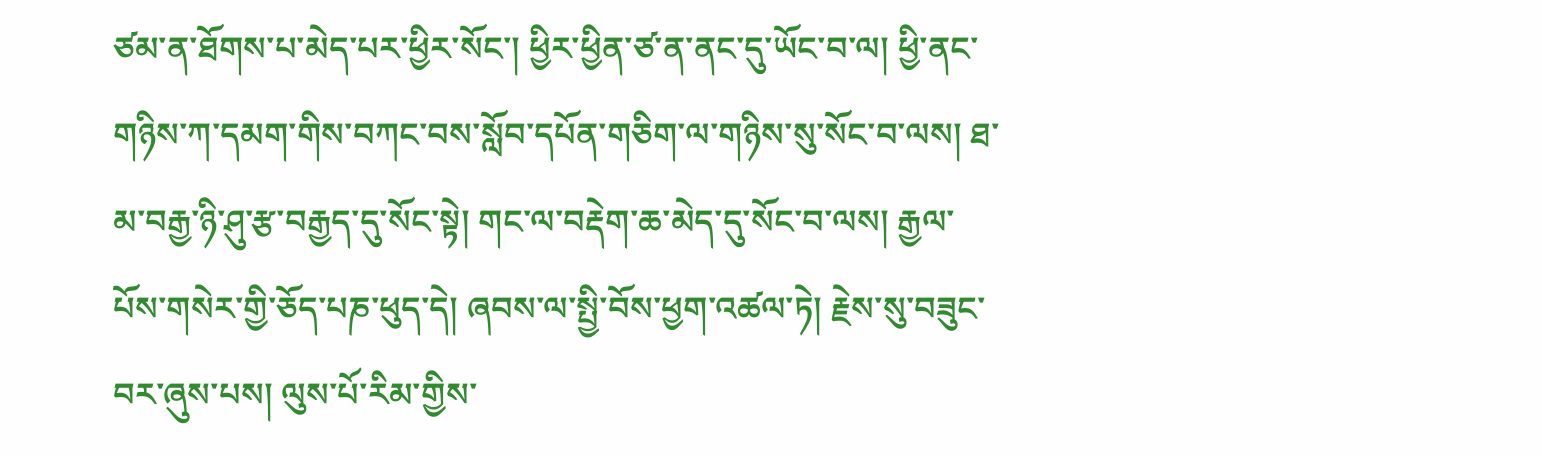ཙམ་ན་ཐོགས་པ་མེད་པར་ཕྱིར་སོང་། ཕྱིར་ཕྱིན་ཙ་ན་ནང་དུ་ཡོང་བ་ལ། ཕྱི་ནང་གཉིས་ཀ་དམག་གིས་བཀང་བས་སློབ་དཔོན་གཅིག་ལ་གཉིས་སུ་སོང་བ་ལས། ཐ་མ་བརྒྱ་ཉི་ཤུ་རྩ་བརྒྱད་དུ་སོང་སྟེ། གང་ལ་བརྡེག་ཆ་མེད་དུ་སོང་བ་ལས། རྒྱལ་པོས་གསེར་གྱི་ཅོད་པཎ་ཕུད་དེ། ཞབས་ལ་སྤྱི་བོས་ཕྱག་འཚལ་ཏེ། རྗེས་སུ་བཟུང་བར་ཞུས་པས། ལུས་པོ་རིམ་གྱིས་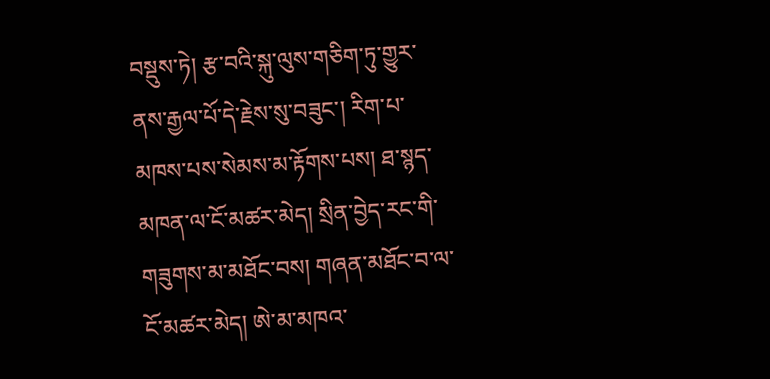བསྡུས་ཏེ། རྩ་བའི་སྐུ་ལུས་གཅིག་ཏུ་གྱུར་ནས་རྒྱལ་པོ་དེ་རྗེས་སུ་བཟུང་། རིག་པ་མཁས་པས་སེམས་མ་རྟོགས་པས། ཐ་སྙད་མཁན་ལ་ངོ་མཚར་མེད། སྲིན་བྱེད་རང་གི་གཟུགས་མ་མཐོང་བས། གཞན་མཐོང་བ་ལ་ངོ་མཚར་མེད། ཨེ་མ་མཁའ་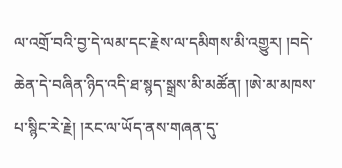ལ་འགྲོ་བའི་བྱ་དེ་ལམ་དང་རྗེས་ལ་དམིགས་མི་འགྱུར། །བདེ་ཆེན་དེ་བཞིན་ཉིད་འདི་ཐ་སྙད་སྒྲས་མི་མཚོན། །ཨེ་མ་མཁས་པ་སྙིང་རེ་རྗེ། །རང་ལ་ཡོད་ནས་གཞན་དུ་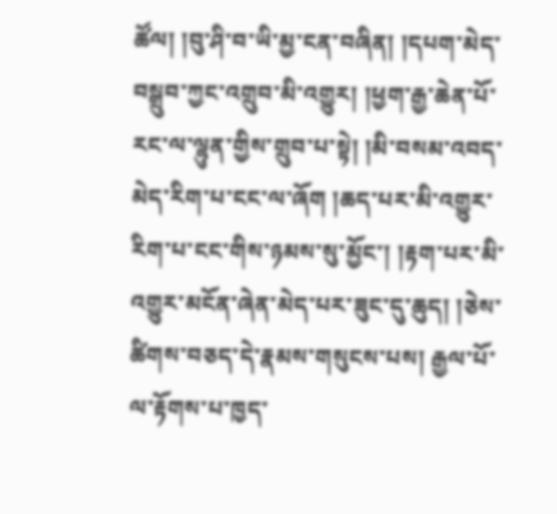ཚོལ། །བུ་ཤི་བ་ཡི་མྱ་ངན་བཞིན། །དཔག་མེད་བསྒྲུབ་ཀྱང་འགྲུབ་མི་འགྱུར། །ཕྱག་རྒྱ་ཆེན་པོ་རང་ལ་ལྷུན་གྱིས་གྲུབ་པ་སྟེ། །མི་བསམ་འབད་མེད་རིག་པ་ངང་ལ་ཞོག །ཆད་པར་མི་འགྱུར་རིག་པ་ངང་གིས་ཉམས་སུ་མྱོང་། །རྟག་པར་མི་འགྱུར་མངོན་ཞེན་མེད་པར་ཟུང་དུ་ཆུད། །ཅེས་ཚིགས་བཅད་དེ་རྣམས་གསུངས་པས། རྒྱལ་པོ་ལ་རྟོགས་པ་ཁྱད་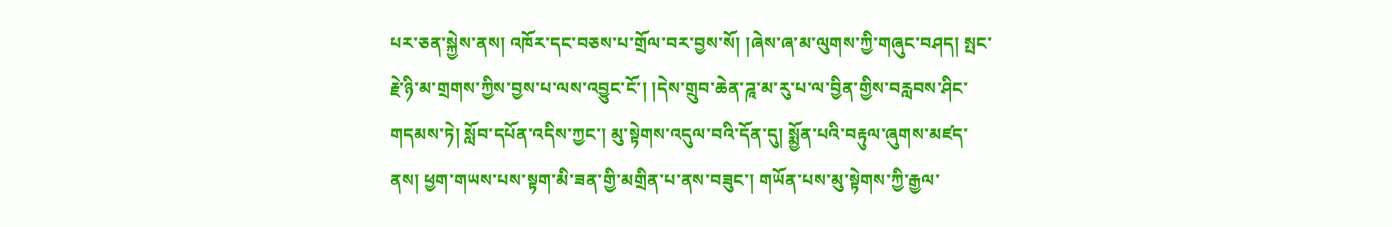པར་ཅན་སྐྱེས་ནས། འཁོར་དང་བཅས་པ་གྲོལ་བར་བྱས་སོ། །ཞེས་ཞ་མ་ལུགས་ཀྱི་གཞུང་བཤད། སྤང་རྗེ་ཉི་མ་གྲགས་ཀྱིས་བྱས་པ་ལས་འབྱུང་ངོ་། །དེས་གྲུབ་ཆེན་ཌཱ་མ་རུ་པ་ལ་བྱིན་གྱིས་བརླབས་ཤིང་གདམས་ཏེ། སློབ་དཔོན་འདིས་ཀྱང་། མུ་སྟེགས་འདུལ་བའི་དོན་དུ། སྨྱོན་པའི་བརྟུལ་ཞུགས་མཛད་ནས། ཕྱག་གཡས་པས་སྟག་མི་ཟན་གྱི་མགྲིན་པ་ནས་བཟུང་། གཡོན་པས་མུ་སྟེགས་ཀྱི་རྒྱལ་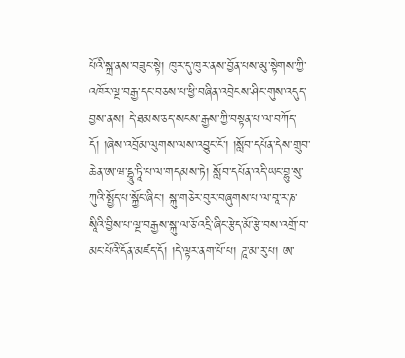པོའི་སྐྲ་ནས་བཟུང་སྟེ། ཁུར་དུ་ཁུར་ནས་བྱོན་པས་མུ་སྟེགས་ཀྱི་འཁོར་ལྔ་བརྒྱ་དང་བཅས་པ་ཕྱི་བཞིན་འབྲེངས་ཤིང་གུས་འདུད་བྱས་ནས། དེ་ཐམས་ཅད་སངས་རྒྱས་ཀྱི་བསྟན་པ་ལ་བཀོད་དོ། །ཞེས་འབྲོམ་ལུགས་ལས་འབྱུང་ངོ་། །སློབ་དཔོན་དེས་གྲུབ་ཆེན་ཨ་ཝ་དྷཱུ་ཏཱི་པ་ལ་གདམས་ཏེ། སློབ་དཔོན་འདི་ཡང་བྷུ་སུ་ཀུའི་སྤྱོད་པ་སྐྱོང་ཞིང་། སྐུ་གཅེར་བུར་བཞུགས་པ་ལ་བཱ་ར་ཎ་སཱིའི་བྱིས་པ་ལྔ་བརྒྱས་སྐུ་ལ་ཅོ་འདྲི་ཞིང་རྩེད་མོ་རྩེ་བས་འགྲོ་བ་མང་པོའི་དོན་མཛད་དོ། །དེ་ལྟར་ནག་པོ་པ། ཌཱ་མ་རུ་པ། ཨ་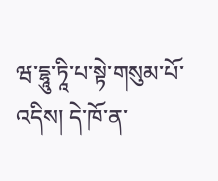ཝ་དྷཱུ་ཏཱི་པ་སྟེ་གསུམ་པོ་འདིས། དེ་ཁོ་ན་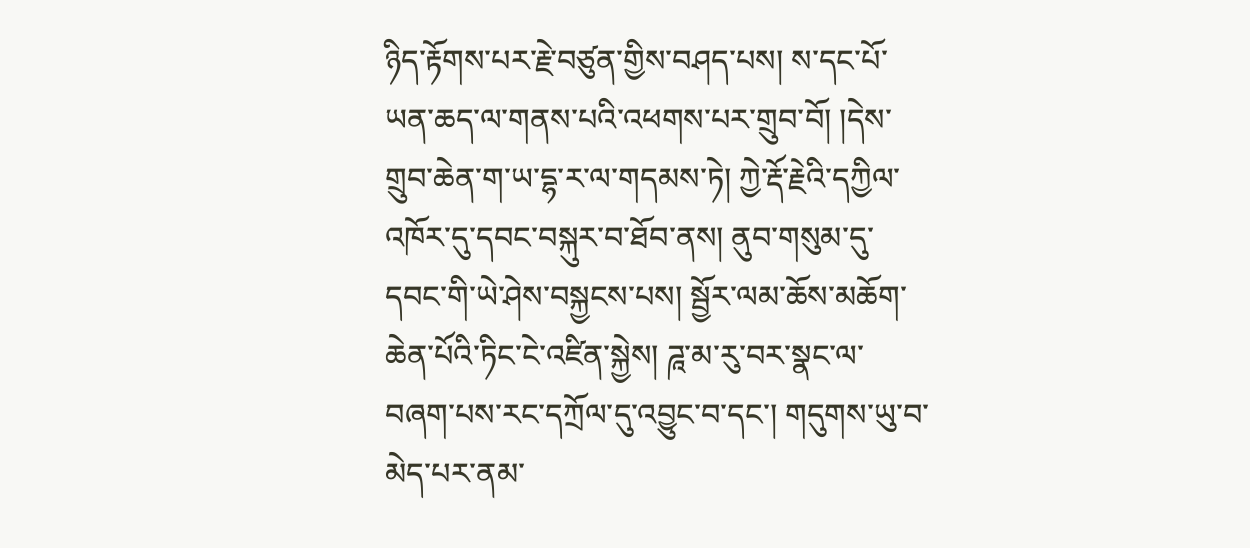ཉིད་རྟོགས་པར་རྗེ་བཙུན་གྱིས་བཤད་པས། ས་དང་པོ་ཡན་ཆད་ལ་གནས་པའི་འཕགས་པར་གྲུབ་བོ། །དེས་གྲུབ་ཆེན་ག་ཡ་དྷ་ར་ལ་གདམས་ཏེ། ཀྱེ་རྡོ་རྗེའི་དཀྱིལ་འཁོར་དུ་དབང་བསྐུར་བ་ཐོབ་ནས། ནུབ་གསུམ་དུ་དབང་གི་ཡེ་ཤེས་བསྐྱངས་པས། སྦྱོར་ལམ་ཆོས་མཆོག་ཆེན་པོའི་ཏིང་ངེ་འཛིན་སྐྱེས། ཌཱ་མ་རུ་བར་སྣང་ལ་བཞག་པས་རང་དཀྲོལ་དུ་འབྱུང་བ་དང་། གདུགས་ཡུ་བ་མེད་པར་ནམ་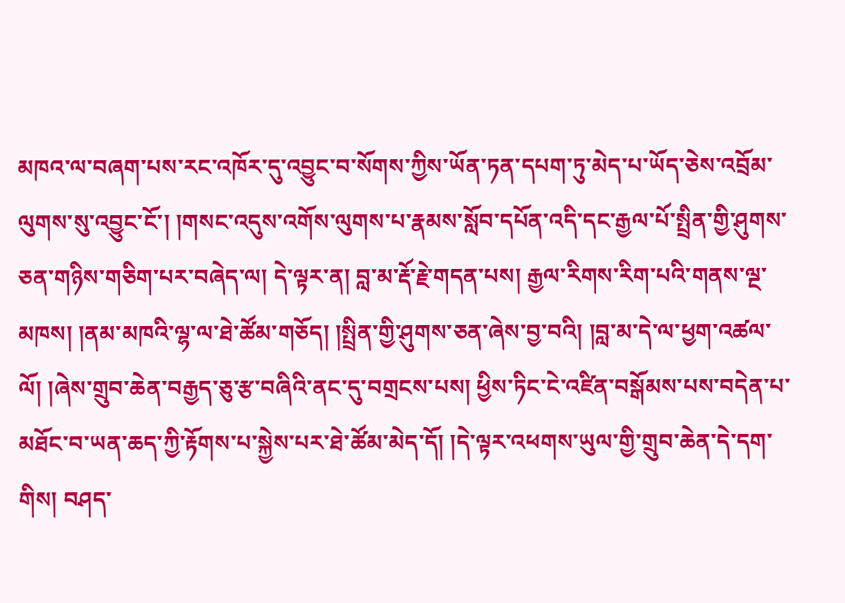མཁའ་ལ་བཞག་པས་རང་འཁོར་དུ་འབྱུང་བ་སོགས་ཀྱིས་ཡོན་ཏན་དཔག་ཏུ་མེད་པ་ཡོད་ཅེས་འབྲོམ་ལུགས་སུ་འབྱུང་ངོ་། །གསང་འདུས་འགོས་ལུགས་པ་རྣམས་སློབ་དཔོན་འདི་དང་རྒྱལ་པོ་སྤྲིན་གྱི་ཤུགས་ཅན་གཉིས་གཅིག་པར་བཞེད་ལ། དེ་ལྟར་ན། བླ་མ་རྡོ་རྗེ་གདན་པས། རྒྱལ་རིགས་རིག་པའི་གནས་ལྔ་མཁས། །ནམ་མཁའི་ལྷ་ལ་ཐེ་ཚོམ་གཅོད། །སྤྲིན་གྱི་ཤུགས་ཅན་ཞེས་བྱ་བའི། །བླ་མ་དེ་ལ་ཕྱག་འཚལ་ལོ། །ཞེས་གྲུབ་ཆེན་བརྒྱད་ཅུ་རྩ་བཞིའི་ནང་དུ་བགྲངས་པས། ཕྱིས་ཏིང་ངེ་འཛིན་བསྒོམས་པས་བདེན་པ་མཐོང་བ་ཡན་ཆད་ཀྱི་རྟོགས་པ་སྐྱེས་པར་ཐེ་ཚོམ་མེད་དོ། །དེ་ལྟར་འཕགས་ཡུལ་གྱི་གྲུབ་ཆེན་དེ་དག་གིས། བཤད་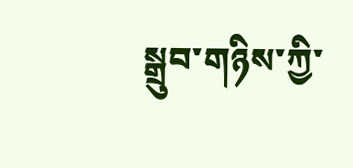སྒྲུབ་གཉིས་ཀྱི་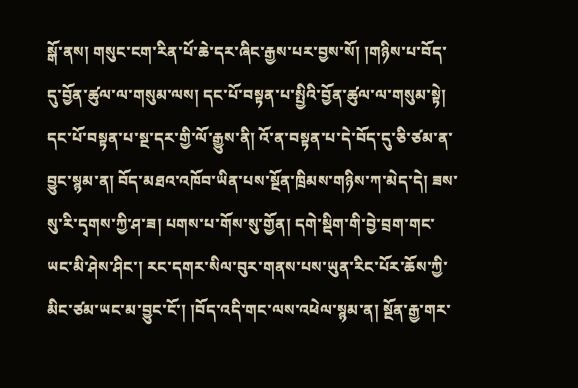སྒོ་ནས། གསུང་ངག་རིན་པོ་ཆེ་དར་ཞིང་རྒྱས་པར་བྱས་སོ། །གཉིས་པ་བོད་དུ་བྱོན་ཚུལ་ལ་གསུམ་ལས། དང་པོ་བསྟན་པ་སྤྱིའི་བྱོན་ཚུལ་ལ་གསུམ་སྟེ། དང་པོ་བསྟན་པ་སྔ་དར་གྱི་ལོ་རྒྱུས་ནི། འོ་ན་བསྟན་པ་དེ་བོད་དུ་ཅི་ཙམ་ན་བྱུང་སྙམ་ན། བོད་མཐའ་འཁོབ་ཡིན་པས་སྔོན་ཁྲིམས་གཉིས་ཀ་མེད་དེ། ཟས་སུ་རི་དྭགས་ཀྱི་ཤ་ཟ། པགས་པ་གོས་སུ་གྱོན། དགེ་སྡིག་གི་བྱེ་བྲག་གང་ཡང་མི་ཤེས་ཤིང་། རང་དགར་སིལ་བུར་གནས་པས་ཡུན་རིང་པོར་ཆོས་ཀྱི་མིང་ཙམ་ཡང་མ་བྱུང་ངོ་། །བོད་འདི་གང་ལས་འཕེལ་སྙམ་ན། སྔོན་རྒྱ་གར་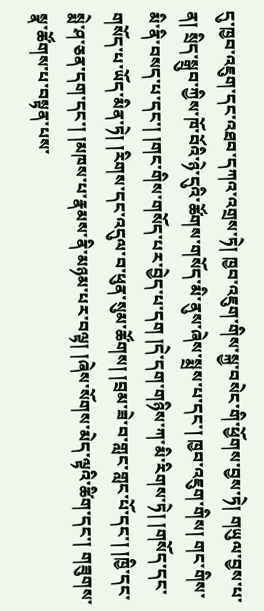དུ་ཁྱབ་འཇུག་དང་འཐབ་དཀའ་འགྲས་ཏེ། ཁྱབ་འཇུག་གིས་སྐྱ་བསེང་གི་ཕྱོགས་བྱས་ཏེ། གཡུལ་བྱས་པ་ན། སྲིད་སྒྲུབ་ཀྱིས་ཁོ་བོའི་ཉེ་དུའི་ཚོགས་གསོད་མི་ནུས་ཞེས་སྨྲས་པ་དང་། ཁྱབ་འཇུག་གིས། གང་གིས་མི་ནི་བསད་པ་དང་། །གང་གིས་གསོད་པར་བྱེད་པ་དག །དེ་དག་གཉིས་ཀ་མི་རིགས་ཏེ། །གསོད་དང་གསོད་པ་ཡོད་མིན་ཏེ། །རིགས་དང་འདུལ་བ་ཕུན་སུམ་ཚོགས། །བྲམ་ཟེ་བ་གླང་གླང་པོ་དང་། །ཁྱི་དང་སྨེ་ཤ་ཅན་དག་དང་། །མཁས་པ་རྣམས་ནི་མཉམ་པར་བལྟ། །ཞེས་སོགས་མེད་ལྟའི་ཚིག་དང་། གཟུགས་སྣ་ཚོགས་པ་བསྟན་པས་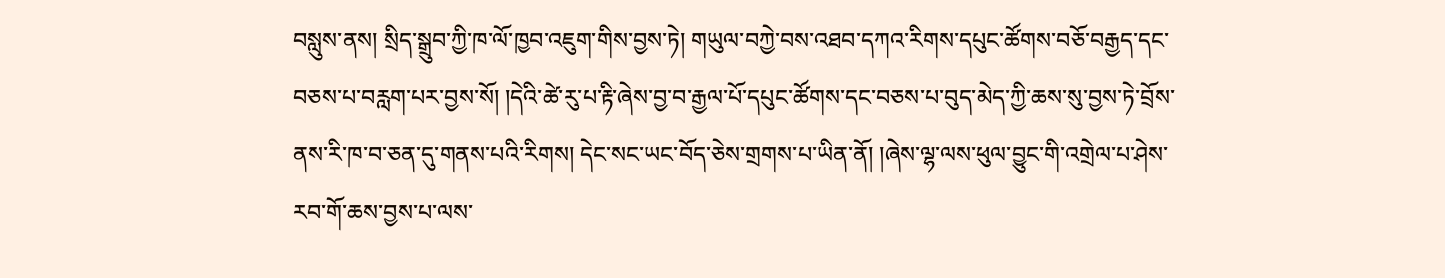བསླུས་ནས། སྲིད་སྒྲུབ་ཀྱི་ཁ་ལོ་ཁྱབ་འཇུག་གིས་བྱས་ཏེ། གཡུལ་བཀྱེ་བས་འཐབ་དཀའ་རིགས་དཔུང་ཚོགས་བཅོ་བརྒྱད་དང་བཅས་པ་བརླག་པར་བྱས་སོ། །དེའི་ཚེ་རུ་པ་རྟི་ཞེས་བྱ་བ་རྒྱལ་པོ་དཔུང་ཚོགས་དང་བཅས་པ་བུད་མེད་ཀྱི་ཆས་སུ་བྱས་ཏེ་བྲོས་ནས་རི་ཁ་བ་ཅན་དུ་གནས་པའི་རིགས། དེང་སང་ཡང་བོད་ཅེས་གྲགས་པ་ཡིན་ནོ། །ཞེས་ལྷ་ལས་ཕུལ་བྱུང་གི་འགྲེལ་པ་ཤེས་རབ་གོ་ཆས་བྱས་པ་ལས་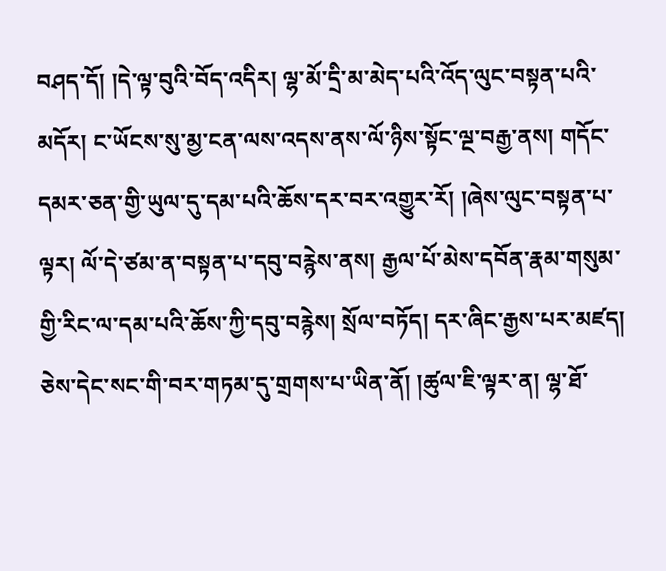བཤད་དོ། །དེ་ལྟ་བུའི་བོད་འདིར། ལྷ་མོ་དྲི་མ་མེད་པའི་འོད་ལུང་བསྟན་པའི་མདོར། ང་ཡོངས་སུ་མྱ་ངན་ལས་འདས་ནས་ལོ་ཉིས་སྟོང་ལྔ་བརྒྱ་ནས། གདོང་དམར་ཅན་གྱི་ཡུལ་དུ་དམ་པའི་ཆོས་དར་བར་འགྱུར་རོ། །ཞེས་ལུང་བསྟན་པ་ལྟར། ལོ་དེ་ཙམ་ན་བསྟན་པ་དབུ་བརྙེས་ནས། རྒྱལ་པོ་མེས་དབོན་རྣམ་གསུམ་གྱི་རིང་ལ་དམ་པའི་ཆོས་ཀྱི་དབུ་བརྙེས། སྲོལ་བཏོད། དར་ཞིང་རྒྱས་པར་མཛད། ཅེས་དེང་སང་གི་བར་གཏམ་དུ་གྲགས་པ་ཡིན་ནོ། །ཚུལ་ཇི་ལྟར་ན། ལྷ་ཐོ་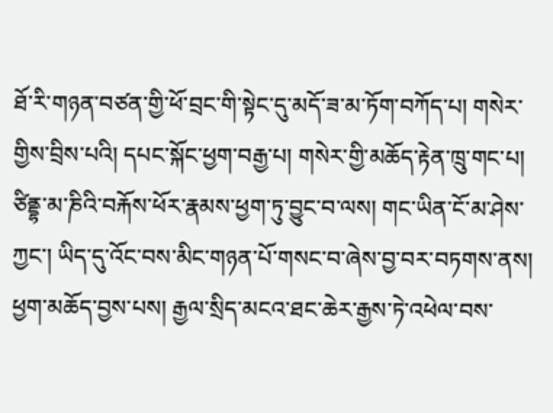ཐོ་རི་གཉན་བཙན་གྱི་ཕོ་བྲང་གི་སྟེང་དུ་མདོ་ཟ་མ་ཏོག་བཀོད་པ། གསེར་གྱིས་བྲིས་པའི། དཔང་སྐོང་ཕྱག་བརྒྱ་པ། གསེར་གྱི་མཆོད་རྟེན་ཁྲུ་གང་པ། ཙིནྡྷ་མ་ཎིའི་བརྐོས་ཕོར་རྣམས་ཕྱག་ཏུ་བྱུང་བ་ལས། གང་ཡིན་ངོ་མ་ཤེས་ཀྱང་། ཡིད་དུ་འོང་བས་མིང་གཉན་པོ་གསང་བ་ཞེས་བྱ་བར་བཏགས་ནས། ཕྱག་མཆོད་བྱས་པས། རྒྱལ་སྲིད་མངའ་ཐང་ཆེར་རྒྱས་ཏེ་འཕེལ་བས་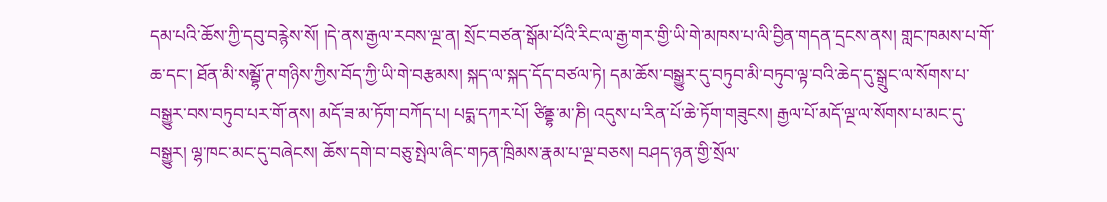དམ་པའི་ཆོས་ཀྱི་དབུ་བརྙེས་སོ། །དེ་ནས་རྒྱལ་རབས་ལྔ་ན། སྲོང་བཙན་སྒོམ་པོའི་རིང་ལ་རྒྱ་གར་གྱི་ཡི་གེ་མཁས་པ་ལི་བྱིན་གདན་དྲངས་ནས། གླང་ཁམས་པ་གོ་ཆ་དང་། ཐོན་མི་སམྦྷོ་ཊ་གཉིས་ཀྱིས་བོད་ཀྱི་ཡི་གེ་བརྩམས། སྐད་ལ་སྐད་དོད་བཙལ་ཏེ། དམ་ཆོས་བསྒྱུར་དུ་བཏུབ་མི་བཏུབ་ལྟ་བའི་ཆེད་དུ་སྒྲུང་ལ་སོགས་པ་བསྒྱུར་བས་བཏུབ་པར་གོ་ནས། མདོ་ཟ་མ་ཏོག་བཀོད་པ། པདྨ་དཀར་པོ། ཙིནྡྷ་མ་ཎི། འདུས་པ་རིན་པོ་ཆེ་ཏོག་གཟུངས། རྒྱལ་པོ་མདོ་ལྔ་ལ་སོགས་པ་མང་དུ་བསྒྱུར། ལྷ་ཁང་མང་དུ་བཞེངས། ཆོས་དགེ་བ་བཅུ་སྤེལ་ཞིང་གཏན་ཁྲིམས་རྣམ་པ་ལྔ་བཅས། བཤད་ཉན་གྱི་སྲོལ་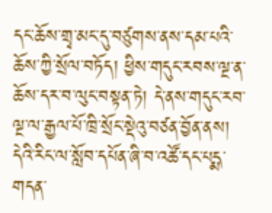དང་ཆོས་གྲྭ་མང་དུ་བཙུགས་ནས་དམ་པའི་ཆོས་ཀྱི་སྲོལ་བཏོད། ཕྱིས་གདུང་རབས་ལྔ་ན་ཆོས་དར་བ་ལུང་བསྟན་ཏེ། དེ་ནས་གདུང་རབ་ལྔ་ལ་རྒྱལ་པོ་ཁྲི་སྲོང་སྡེའུ་བཙན་བྱོན་ནས། དེའི་རིང་ལ་སློབ་དཔོན་ཞི་བ་འཚོ་དང་པདྨ་གདན་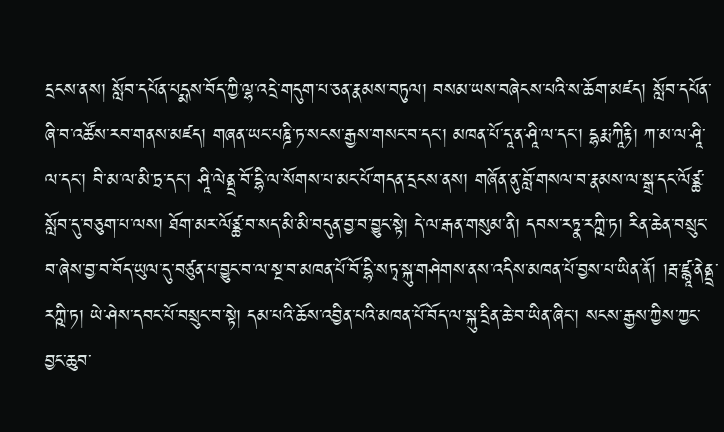དྲངས་ནས། སློབ་དཔོན་པདྨས་བོད་ཀྱི་ལྷ་འདྲེ་གདུག་པ་ཅན་རྣམས་བཏུལ། བསམ་ཡས་བཞེངས་པའི་ས་ཆོག་མཛད། སློབ་དཔོན་ཞི་བ་འཚོས་རབ་གནས་མཛད། གཞན་ཡང་པཎྜི་ཏ་སངས་རྒྱས་གསང་བ་དང་། མཁན་པོ་དཱ་ན་ཤཱི་ལ་དང་། དྷརྨ་ཀཱིརྟི། ཀ་མ་ལ་ཤཱི་ལ་དང་། བི་མ་ལ་མི་ཏྲ་དང་། ཤཱི་ལེནྡྲ་བོ་དྷི་ལ་སོགས་པ་མང་པོ་གདན་དྲངས་ནས། གཞོན་ནུ་བློ་གསལ་བ་རྣམས་ལ་སྒྲ་དང་ལོཙྪ་སློབ་དུ་བཅུག་པ་ལས། ཐོག་མར་ལོཙྪ་བ་སད་མི་མི་བདུན་བྱ་བ་བྱུང་སྟེ། དེ་ལ་རྒན་གསུམ་ནི། དབས་རཏྣ་རཀྵི་ཏ། རིན་ཆེན་བསྲུང་བ་ཞེས་བྱ་བ་བོད་ཡུལ་དུ་བཙུན་པ་བྱུང་བ་ལ་སྔ་བ་མཁན་པོ་བོ་དྷི་སཏྭ་སྐུ་གཤེགས་ནས་འདིས་མཁན་པོ་བྱས་པ་ཡིན་ནོ། །རྦ་ཛྙཱ་ནེནྡྲ་རཀྵི་ཏ། ཡེ་ཤེས་དབང་པོ་བསྲུང་བ་སྟེ། དམ་པའི་ཆོས་འབྱིན་པའི་མཁན་པོ་བོད་ལ་སྐུ་དྲིན་ཆེ་བ་ཡིན་ཞིང་། སངས་རྒྱས་ཀྱིས་ཀྱང་བྱང་ཆུབ་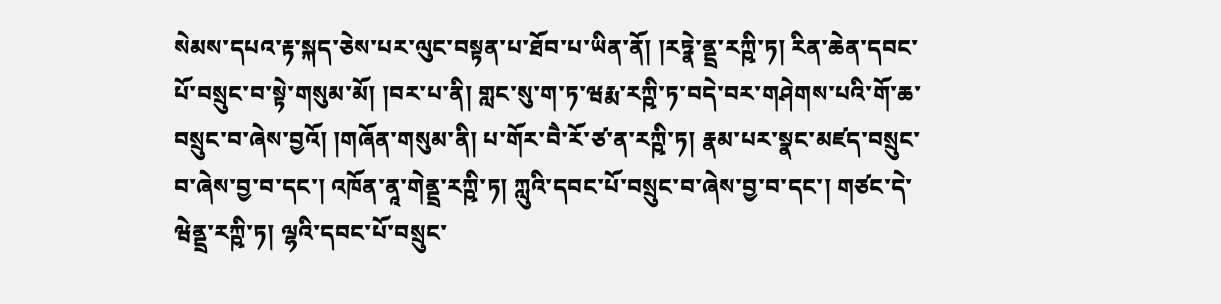སེམས་དཔའ་རྟ་སྐད་ཅེས་པར་ལུང་བསྟན་པ་ཐོབ་པ་ཡིན་ནོ། །རཏྣེ་ནྡྲ་རཀྵི་ཏ། རིན་ཆེན་དབང་པོ་བསྲུང་བ་སྟེ་གསུམ་མོ། །བར་པ་ནི། གླང་སུ་ག་ཏ་ཝརྨ་རཀྵི་ཏ་བདེ་བར་གཤེགས་པའི་གོ་ཆ་བསྲུང་བ་ཞེས་བྱའོ། །གཞོན་གསུམ་ནི། པ་གོར་བཻ་རོ་ཙ་ན་རཀྵི་ཏ། རྣམ་པར་སྣང་མཛད་བསྲུང་བ་ཞེས་བྱ་བ་དང་། འཁོན་ནཱ་གེནྡྲ་རཀྵི་ཏ། ཀླུའི་དབང་པོ་བསྲུང་བ་ཞེས་བྱ་བ་དང་། གཙང་དེ་ཝེནྡྲ་རཀྵི་ཏ། ལྷའི་དབང་པོ་བསྲུང་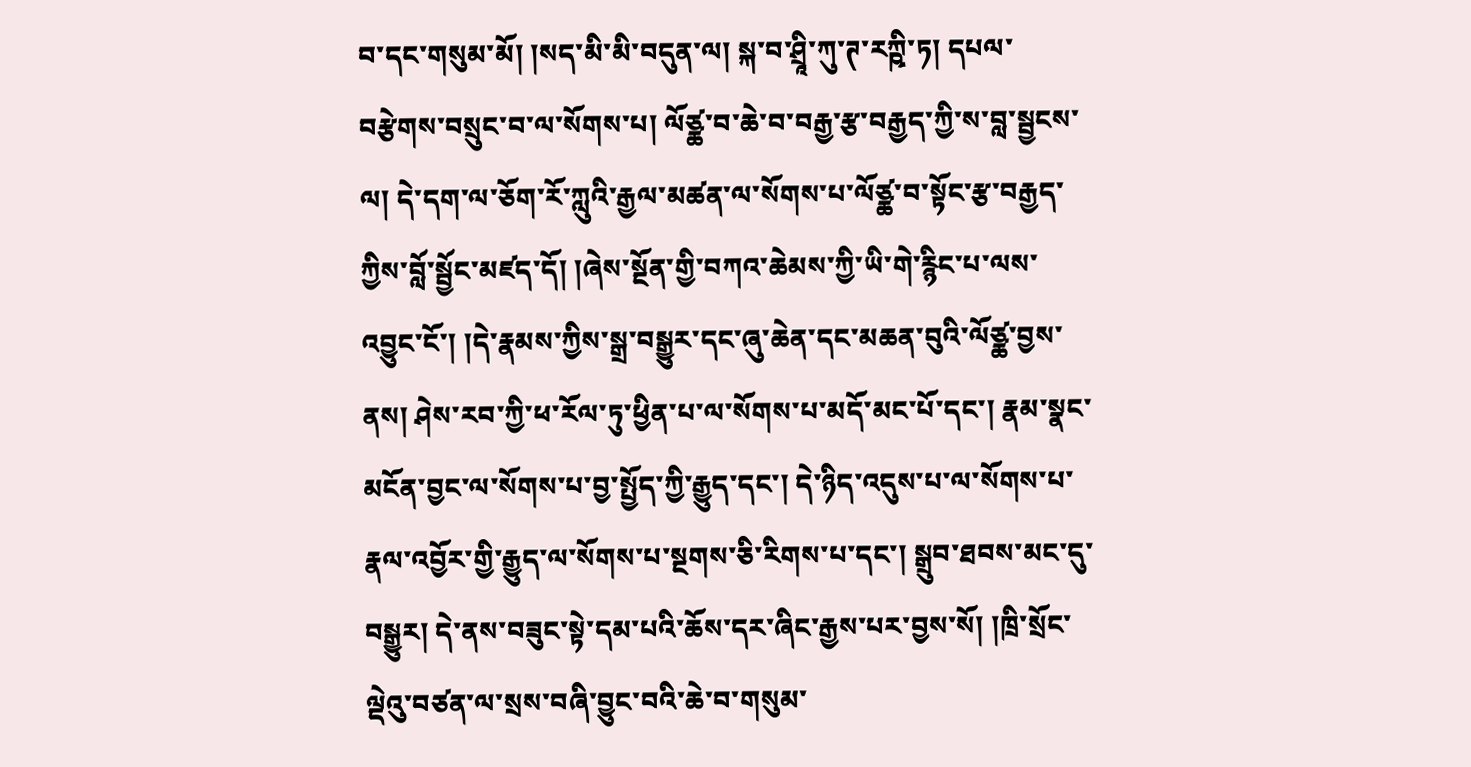བ་དང་གསུམ་མོ། །སད་མི་མི་བདུན་ལ། སྐ་བ་ཤྲཱི་ཀུ་ཊ་རཀྵི་ཏ། དཔལ་བརྩེགས་བསྲུང་བ་ལ་སོགས་པ། ལོཙྪ་བ་ཆེ་བ་བརྒྱ་རྩ་བརྒྱད་ཀྱི་ས་བླ་སྦྱངས་ལ། དེ་དག་ལ་ཅོག་རོ་ཀླུའི་རྒྱལ་མཚན་ལ་སོགས་པ་ལོཙྪ་བ་སྟོང་རྩ་བརྒྱད་ཀྱིས་བློ་སྦྱོང་མཛད་དོ། །ཞེས་སྔོན་གྱི་བཀའ་ཆེམས་ཀྱི་ཡི་གེ་རྙིང་པ་ལས་འབྱུང་ངོ་། །དེ་རྣམས་ཀྱིས་སྒྲ་བསྒྱུར་དང་ཞུ་ཆེན་དང་མཆན་བུའི་ལོཙྪ་བྱས་ནས། ཤེས་རབ་ཀྱི་ཕ་རོལ་ཏུ་ཕྱིན་པ་ལ་སོགས་པ་མདོ་མང་པོ་དང་། རྣམ་སྣང་མངོན་བྱང་ལ་སོགས་པ་བྱ་སྤྱོད་ཀྱི་རྒྱུད་དང་། དེ་ཉིད་འདུས་པ་ལ་སོགས་པ་རྣལ་འབྱོར་གྱི་རྒྱུད་ལ་སོགས་པ་སྔགས་ཅི་རིགས་པ་དང་། སྒྲུབ་ཐབས་མང་དུ་བསྒྱུར། དེ་ནས་བཟུང་སྟེ་དམ་པའི་ཆོས་དར་ཞིང་རྒྱས་པར་བྱས་སོ། །ཁྲི་སྲོང་ལྡེའུ་བཙན་ལ་སྲས་བཞི་བྱུང་བའི་ཆེ་བ་གསུམ་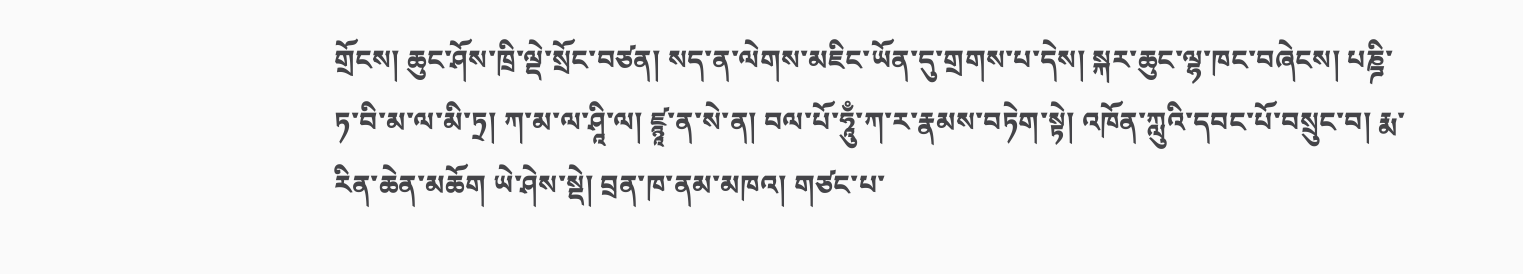གྲོངས། ཆུང་ཤོས་ཁྲི་ལྡེ་སྲོང་བཙན། སད་ན་ལེགས་མཇིང་ཡོན་དུ་གྲགས་པ་དེས། སྐར་ཆུང་ལྷ་ཁང་བཞེངས། པཎྜི་ཏ་བི་མ་ལ་མི་ཏྲ། ཀ་མ་ལ་ཤཱི་ལ། ཛྙཱ་ན་སེ་ན། བལ་པོ་ཧཱུྃ་ཀ་ར་རྣམས་བཏེག་སྟེ། འཁོན་ཀླུའི་དབང་པོ་བསྲུང་བ། རྨ་རིན་ཆེན་མཆོག ཡེ་ཤེས་སྡེ། བྲན་ཁ་ནམ་མཁའ། གཙང་པ་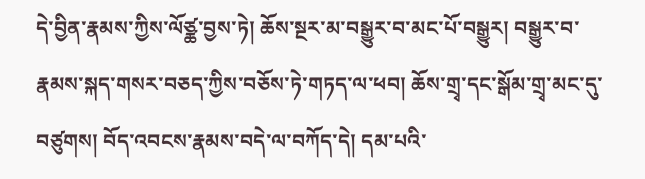དེ་བྱིན་རྣམས་ཀྱིས་ལོཙྪ་བྱས་ཏེ། ཆོས་སྔར་མ་བསྒྱུར་བ་མང་པོ་བསྒྱུར། བསྒྱུར་བ་རྣམས་སྐད་གསར་བཅད་ཀྱིས་བཅོས་ཏེ་གཏད་ལ་ཕབ། ཆོས་གྲྭ་དང་སྒོམ་གྲྭ་མང་དུ་བཙུགས། བོད་འབངས་རྣམས་བདེ་ལ་བཀོད་དེ། དམ་པའི་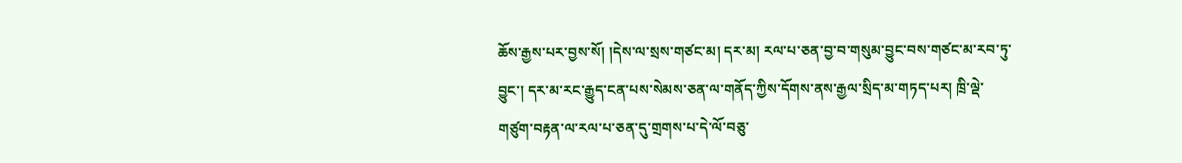ཆོས་རྒྱས་པར་བྱས་སོ། །དེས་ལ་སྲས་གཙང་མ། དར་མ། རལ་པ་ཅན་བྱ་བ་གསུམ་བྱུང་བས་གཙང་མ་རབ་ཏུ་བྱུང་། དར་མ་རང་རྒྱུད་ངན་པས་སེམས་ཅན་ལ་གནོད་ཀྱིས་དོགས་ནས་རྒྱལ་སྲིད་མ་གཏད་པར། ཁྲི་ལྡེ་གཙུག་བརྟན་ལ་རལ་པ་ཅན་དུ་གྲགས་པ་དེ་ལོ་བཅུ་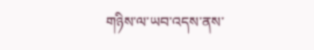གཉིས་ལ་ཡབ་འདས་ནས་